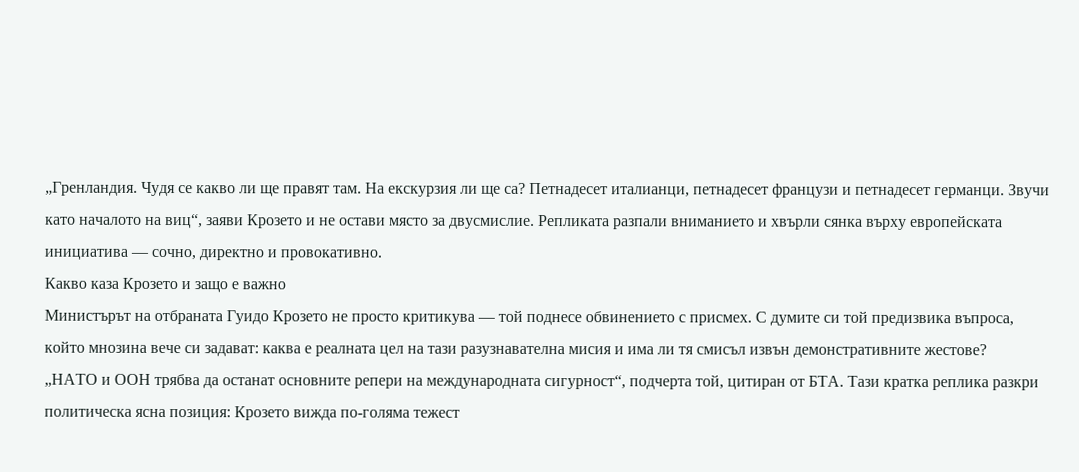„Гренландия. Чудя се какво ли ще правят там. На екскурзия ли ще са? Петнадесет италианци, петнадесет французи и петнадесет германци. Звучи като началото на виц“, заяви Крозето и не остави място за двусмислие. Репликата разпали вниманието и хвърли сянка върху европейската инициатива — сочно, директно и провокативно.
Какво каза Крозето и защо е важно
Министърът на отбраната Гуидо Крозето не просто критикува — той поднесе обвинението с присмех. С думите си той предизвика въпроса, който мнозина вече си задават: каква е реалната цел на тази разузнавателна мисия и има ли тя смисъл извън демонстративните жестове?
„НАТО и ООН трябва да останат основните репери на международната сигурност“, подчерта той, цитиран от БТА. Тази кратка реплика разкри политическа ясна позиция: Крозето вижда по-голяма тежест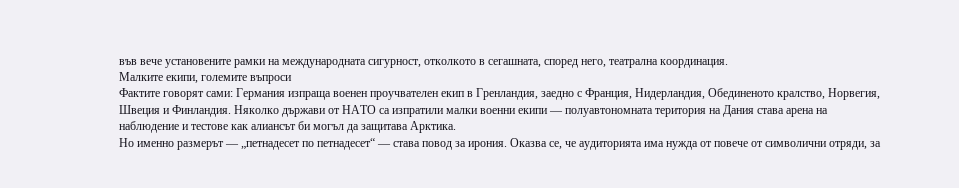във вече установените рамки на международната сигурност, отколкото в сегашната, според него, театрална координация.
Малките екипи, големите въпроси
Фактите говорят сами: Германия изпраща военен проучвателен екип в Гренландия, заедно с Франция, Нидерландия, Обединеното кралство, Норвегия, Швеция и Финландия. Няколко държави от НАТО са изпратили малки военни екипи — полуавтономната територия на Дания става арена на наблюдение и тестове как алиансът би могъл да защитава Арктика.
Но именно размерът — „петнадесет по петнадесет“ — става повод за ирония. Оказва се, че аудиторията има нужда от повече от символични отряди, за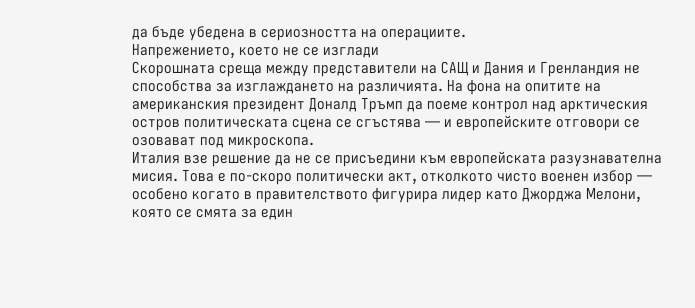да бъде убедена в сериозността на операциите.
Напрежението, което не се изглади
Скорошната среща между представители на САЩ и Дания и Гренландия не способства за изглаждането на различията. На фона на опитите на американския президент Доналд Тръмп да поеме контрол над арктическия остров политическата сцена се сгъстява — и европейските отговори се озовават под микроскопа.
Италия взе решение да не се присъедини към европейската разузнавателна мисия. Това е по-скоро политически акт, отколкото чисто военен избор — особено когато в правителството фигурира лидер като Джорджа Мелони, която се смята за един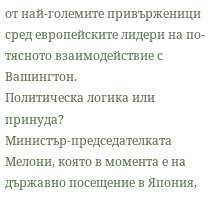от най-големите привърженици сред европейските лидери на по-тясното взаимодействие с Вашингтон.
Политическа логика или принуда?
Министър-председателката Мелони, която в момента е на държавно посещение в Япония,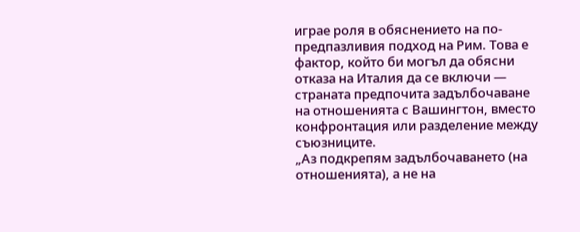играе роля в обяснението на по-предпазливия подход на Рим. Това е фактор, който би могъл да обясни отказа на Италия да се включи — страната предпочита задълбочаване на отношенията с Вашингтон, вместо конфронтация или разделение между съюзниците.
„Аз подкрепям задълбочаването (на отношенията), а не на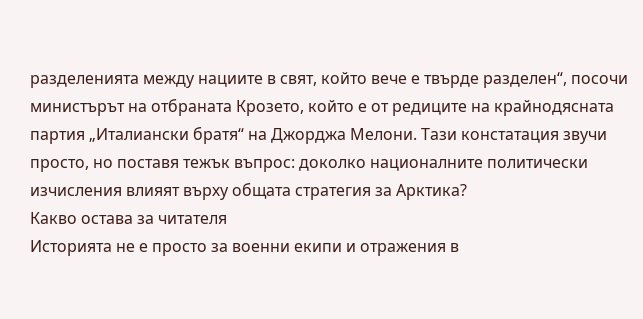разделенията между нациите в свят, който вече е твърде разделен“, посочи министърът на отбраната Крозето, който е от редиците на крайнодясната партия „Италиански братя“ на Джорджа Мелони. Тази констатация звучи просто, но поставя тежък въпрос: доколко националните политически изчисления влияят върху общата стратегия за Арктика?
Какво остава за читателя
Историята не е просто за военни екипи и отражения в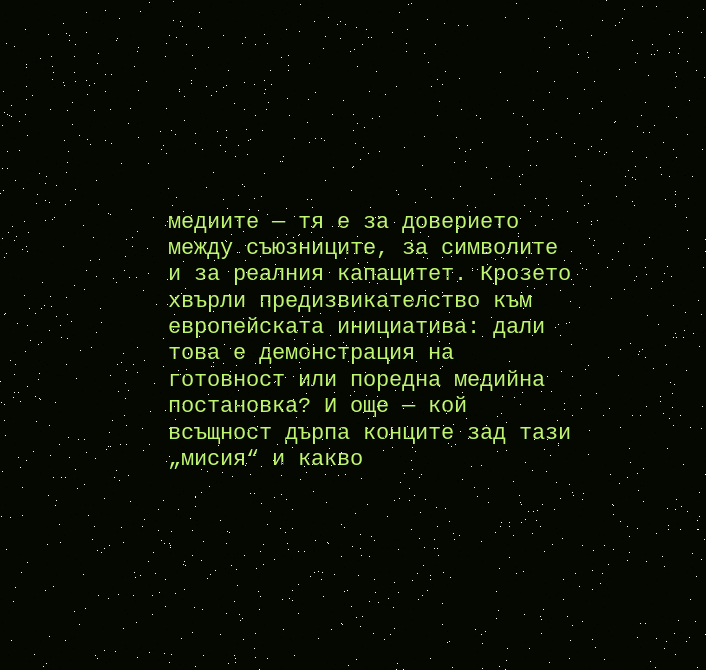медиите — тя е за доверието между съюзниците, за символите и за реалния капацитет. Крозето хвърли предизвикателство към европейската инициатива: дали това е демонстрация на готовност или поредна медийна постановка? И още — кой всъщност дърпа конците зад тази „мисия“ и какво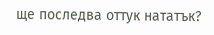ще последва оттук нататък?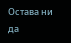Остава ни да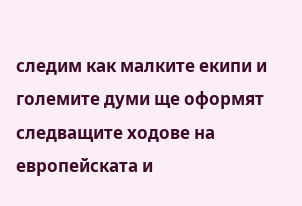следим как малките екипи и големите думи ще оформят следващите ходове на европейската и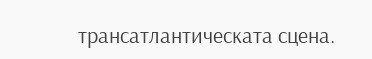трансатлантическата сцена.